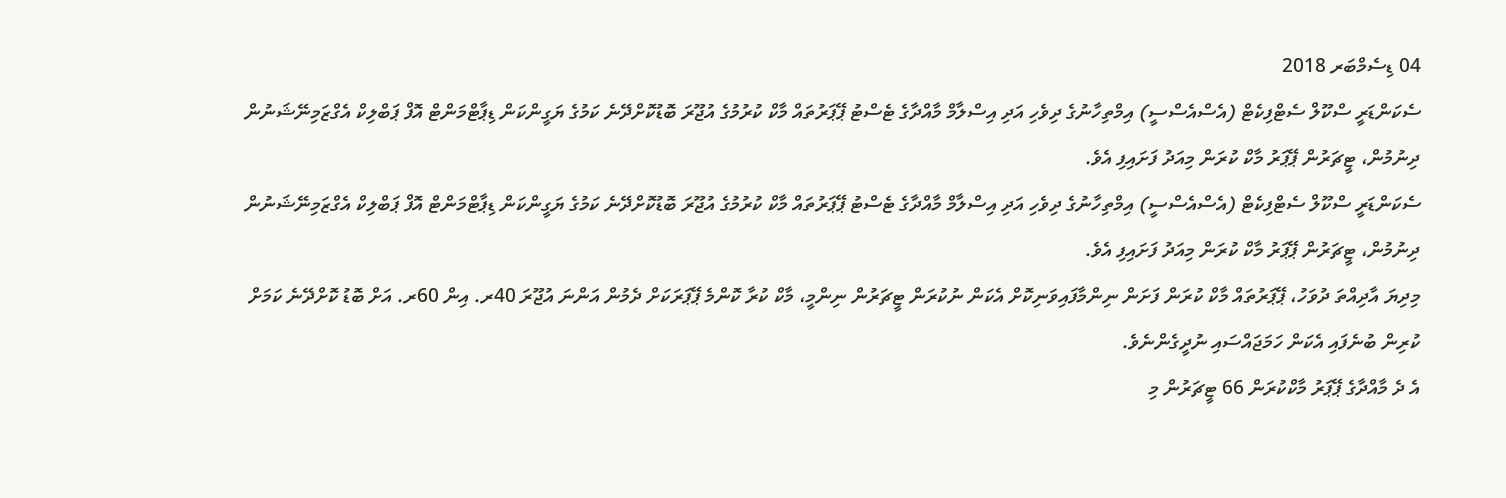04 ޑިސެމްބަރ 2018
ސެކަންޑަރީ ސްކޫލް ސެޓްފިކެޓް (އެސްއެސްސީ) އިމްތިހާނުގެ ދިވެހި އަދި އިސްލާމް މާއްދާގެ ޓެސްޓު ޕޭޕަރުތައް މާކް ކުރުމުގެ އުޖޫރަ ބޮޑުކޮށްދޭނެ ކަމުގެ ޔަގީންކަން ޑިޕާޓްމަންޓް އޮފް ޕަބްލިކް އެގްޒަމިނޭޝަނުން ދިނުމުން، ޓީޗަރުން ޕޭޕަރު މާކް ކުރަން މިއަދު ފަށައިފި އެވެ.
ސެކަންޑަރީ ސްކޫލް ސެޓްފިކެޓް (އެސްއެސްސީ) އިމްތިހާނުގެ ދިވެހި އަދި އިސްލާމް މާއްދާގެ ޓެސްޓު ޕޭޕަރުތައް މާކް ކުރުމުގެ އުޖޫރަ ބޮޑުކޮށްދޭނެ ކަމުގެ ޔަގީންކަން ޑިޕާޓްމަންޓް އޮފް ޕަބްލިކް އެގްޒަމިނޭޝަނުން ދިނުމުން، ޓީޗަރުން ޕޭޕަރު މާކް ކުރަން މިއަދު ފަށައިފި އެވެ.
މިދިޔަ އާދިއްތަ ދުވަހު، ޕޭޕަރުތައް މާކް ކުރަން ފަށަން ނިންމާފައިވަނިކޮށް އެކަން ނުކުރަން ޓީޗަރުން ނިންމީ، މާކް ކުރާ ކޮންމެ ޕޭޕަރަކަށް ދެމުން އަންނަ އުޖޫރަ 40ރ. އިން 60ރ. އަށް ބޮޑު ކޮށްދޭނެ ކަމަށް ކުރިން ބުނެފައި އެކަން ހަމަޖައްސައި ނުދީގެންނެވެ.
އެ ދެ މާއްދާގެ ޕޭޕަރު މާކްކުރަން 66 ޓީޗަރުން މި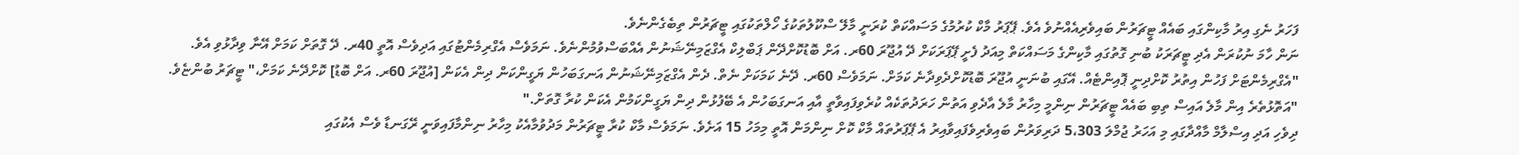ފަހަރު ނެގި އިރު މާކިންގައި ބައެއް ޓީޗަރުން ބައިވެރިއެއްނުވެ އެވެ. ޕޭޕަރު މާކް ކުރުމުގެ މަސައްކަތް ކުރަނީ މާލޭ ސްކޫލުތަކުގެ ހޯލްތަކުގައި ޓީޗަރުން ތިބެގެންނެވެ.
ނަން ހާމަ ނުކުރަން އެދި ޓީޗަރަކު ބުނި ގޮތުގައި މާކިންގެ މަސައްކަތް މިއަދު ފެށީ ޕޭޕަރަކަށް ދޭ އުޖޫރަ 60ރ. އަށް ބޮޑުކޮށްދޭން ޕަބްލިކް އެގްޒަމިނޭޝަނުން އެއްބަސްވުމުންނެވެ. ނަމަވެސް އެގްރިމެންޓުގައި އަދިވެސް އޮތީ 40ރ. ދޭ ގޮތަށް ކަމަށް އޭނާ ވިދާޅުވި އެވެ.
"އެގްރިމެންޓަށް ފަހުން އިތުރު ކޮށްދިނީ ޕޮއިންޓެއް. އޭގައި ބުނަނީ އުޖޫރަ ބޮޑުކޮށްދެވިދާނެ ކަމަށް. ނަމަވެސް 60ރ. ދޭނެ ކަމަކަށް ނެތް. ދެން އެގްޒަމިނޭޝަނުން އަނގަބަހުން ޔަގީންކަން ދިން އެކަން [އުޖޫރަ 60ރ. އަށް ބޮޑު] ކޮށްދޭނެ ކަމަށް،" ޓީޗަރު ބުންޏެވެ.
"އަތޮޅުތެރެ އިން މާލެ އައިސް ތިބި ބައެއް ޓީޗަރުން ނިންމީ މިހާރު މާލެ އާދެވި އަތުން ހަރަދުތަކެއް ކުރެވިފައިވާތީ އާއި އަނގަބަހުން އެ ބޭފުޅުން ދިން ޔަގީންކަމުން އެކަން ކުރާ ގޮތަށް."
ދިވެހި އަދި އިސްލާމް މާއްދާގައި މި އަހަރު ޖުމްލަ 5،303 ދަރިވަރުން ބައިވެރިވެފައިވާއިރު އެ ޕޭޕަރުތައް މާކް ކޮށް ނިންމަން އޮތީ މިމަހު 15 އަށެވެ. ނަމަވެސް މާކް ކުރާ ޓީޗަރުން މަދުވުމާއެކު މިހާރު ނިންމާފައިވަނީ ރޭގަނޑާ ވެސް އެކުގައި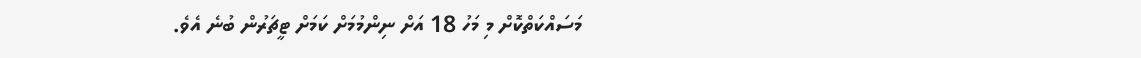މަސައްކަތްކޮށް މި މަހު 18 އަށް ނިންމުމަށް ކަމަށް ޓީޗަރުން ބުނެ އެވެ.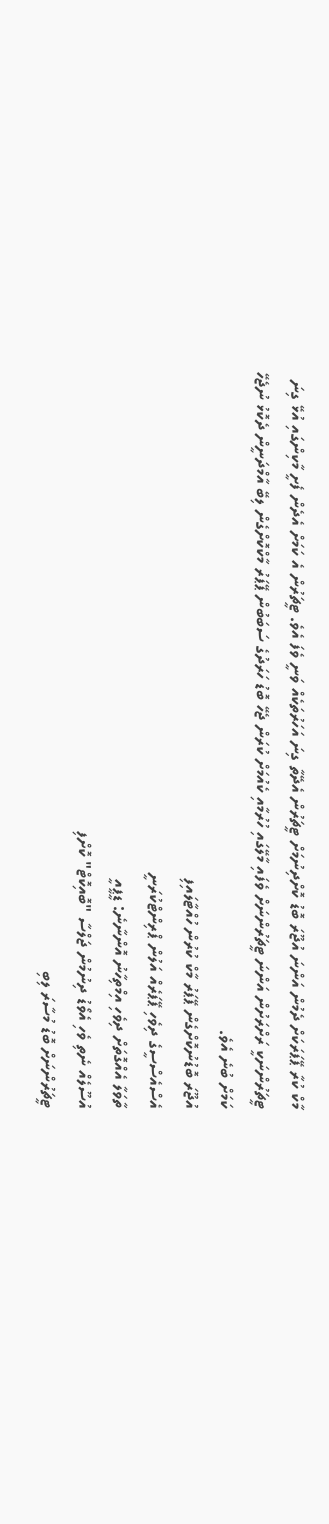މާކް ކުރާ ޕޭޕަރަކަށް ދެމުން އަންނަ އުޖޫރަ ބޮޑު ކޮށްދިނުމަށް ޓީޗަރުން އެދޭތާ ގިނަ އަހަރުތަކެއް ވަނީ ވެފަ އެވެ. ޓީޗަރުން އެ ކަމަށް އެދެން ފެށީ މާކިންގައި އުޅޭ ގިނަ ޓީޗަރުންނަކީ ރަށްރަށުން އަންނަ ޓީޗަރުންނަށް ވެފައި މާލޭގައި ހުރުމާއި ކެއުމަށް ކުރަން ޖެހޭ ބޮޑު ހަރަދުގެ ސަބަބުން ޕޭޕަރު މާކްކޮށްގެން ލިބޭ އާމްދަނީން ދެކޮޅު ނުޖެހޭ ކަމަށް ބުނެ އެވެ.
އުޖޫރަ ބޮޑުނުކޮށްގެން ޕޭޕަރު މާކް ކުރުން ހުއްޓާލައިފި
އެސްއެސްސީގެ ދިވެހި ޕޭޕަރެއް އަލުން ޕްރިންޓްކުރަނީ
ތާވަލާ އެއްގޮތަށް ދިވެހި އިމްތިހާނު އޮންނާނެ: ޑީޕީއީ
އުސޫލެއް ނެތި ވެހި އެވޯޑު ދިނުމުން ޖަލްސާ "ބޮއިކޮޓް" ކޮށްފި
ޓީޗަރުންނަށް ބޮޑު މުސާރަ ލިބި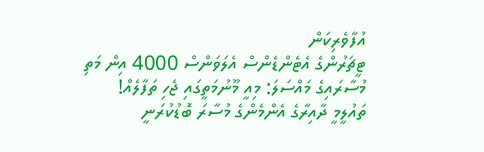އުފާވެރިކަން
ޓީޗަރުންގެ އެޓެންޑެންސް އެލަވަންސް 4000 އިން މަތި
މުސާރައިގެ މައްސަލަ: މިއީ މޫނުމަތީގައި ޖެހި ތަފާލެއް!
ތައުލީމީ ދާއިރާގެ އެންމެންގެ މުސާރަ ބޮޑުކުރަނީ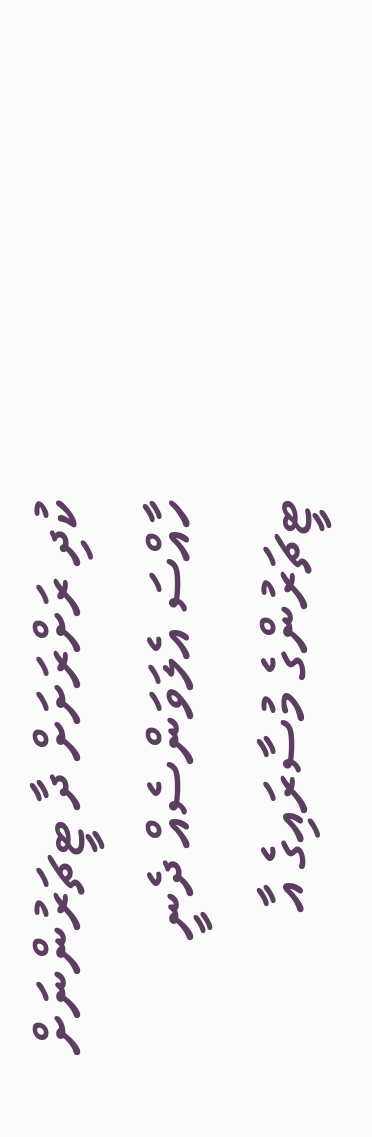ކުދި ރަށްރަށަށް ދާ ޓީޗަރުންނަށް ހާއްސަ އެލަވަންސެއް ދެނީ
ޓީޗަރުންގެ މުސާރައިގެ އާ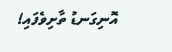އޮނިގަނޑު ތާށިވެފައި!